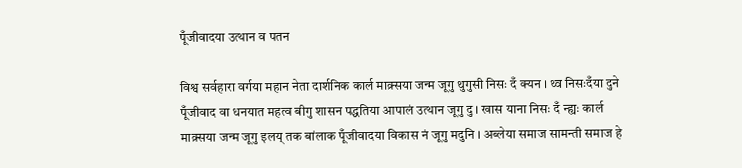पूँजीवादया उत्थान व पतन

विश्व सर्वहारा वर्गया महान नेता दार्शनिक कार्ल माक्र्सया जन्म जूगु थुगुसी निसः दँ क्यन । थ्व निसःदँया दुने पूँजीवाद वा धनयात महत्व बीगु शासन पद्धतिया आपालं उत्थान जूगु दु । खास याना निसः दँ न्ह्यः कार्ल माक्र्सया जन्म जूगु इलय् तक बांलाक पूँजीवादया विकास नं जूगु मदुनि । अब्लेया समाज सामन्ती समाज हे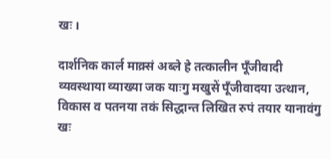खः ।

दार्शनिक कार्ल माक्र्सं अब्ले हे तत्कालीन पूँजीवादी व्यवस्थाया व्याख्या जक याःगु मखुसें पूँजीवादया उत्थान, विकास व पतनया तकं सिद्धान्त लिखित रुपं तयार यानावंगु खः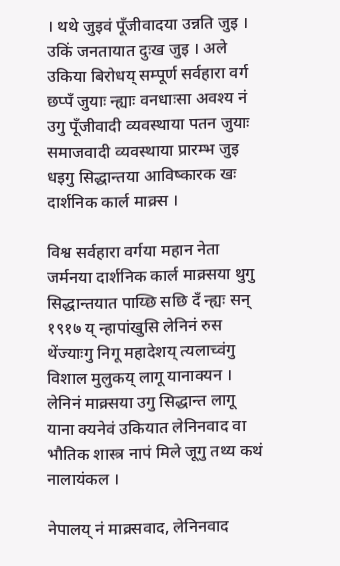। थथे जुइवं पूँजीवादया उन्नति जुइ । उकिं जनतायात दुःख जुइ । अले उकिया बिरोधय् सम्पूर्ण सर्वहारा वर्ग छप्पँ जुयाः न्ह्याः वनधाःसा अवश्य नं उगु पूँजीवादी व्यवस्थाया पतन जुयाः समाजवादी व्यवस्थाया प्रारम्भ जुइ धइगु सिद्धान्तया आविष्कारक खः दार्शनिक कार्ल माक्र्स ।

विश्व सर्वहारा वर्गया महान नेता जर्मनया दार्शनिक कार्ल माक्र्सया थुगु सिद्धान्तयात पाय्छि सछि दँ न्ह्यः सन् १९१७ य् न्हापांखुसि लेनिनं रुस थेंज्याःगु निगू महादेशय् त्यलाच्वंगु विशाल मुलुकय् लागू यानाक्यन । लेनिनं माक्र्सया उगु सिद्धान्त लागू याना क्यनेवं उकियात लेनिनवाद वा भौतिक शास्त्र नापं मिले जूगु तथ्य कथं नालायंकल ।

नेपालय् नं माक्र्सवाद, लेनिनवाद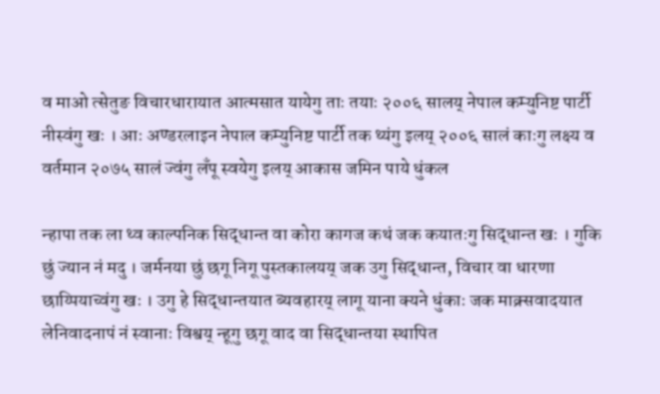व माओ त्सेतुङ विचारधारायात आत्मसात यायेगु ताः तयाः २००६ सालय् नेपाल कम्युनिष्ट पार्टी नीस्वंगु खः । आः अण्डरलाइन नेपाल कम्युनिष्ट पार्टी तक थ्यंगु इलय् २००६ सालं काःगु लक्ष्य व वर्तमान २०७५ सालं ज्वंगु लँपू स्वयेगु इलय् आकास जमिन पाये धुंकल

न्हापा तक ला थ्व काल्पनिक सिद्धान्त वा कोरा कागज कथं जक कयातःगु सिद्धान्त खः । गुकि छुं ज्यान नं मदु । जर्मनया छुं छगू निगू पुस्तकालयय् जक उगु सिद्धान्त, विचार वा धारणा छाय्पियाच्वंगु खः । उगु हे सिद्धान्तयात ब्यवहारय् लागू याना क्यने धुंकाः जक माक्र्सवादयात लेनिवादनापं नं स्वानाः विश्वय् न्हूगु छगू वाद वा सिद्धान्तया स्थापित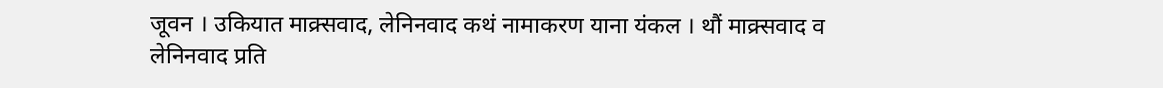जूवन । उकियात माक्र्सवाद, लेनिनवाद कथं नामाकरण याना यंकल । थौं माक्र्सवाद व लेनिनवाद प्रति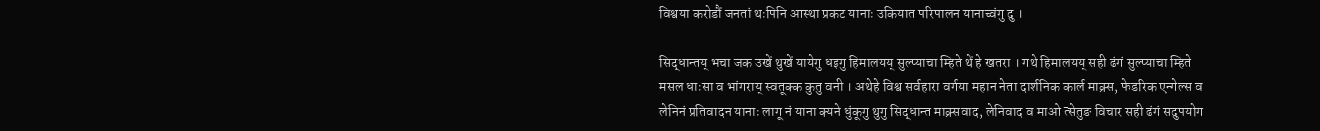विश्वया करोडौं जनतां थःपिनि आस्था प्रकट यानाः उकियात परिपालन यानाच्वंगु दु ।

सिद्धान्तय् भचा जक उखें थुखें यायेगु धइगु हिमालयय् सुल्प्याचा म्हिते थें हे खतरा । गथे हिमालयय् सही ढंगं सुल्प्याचा म्हिते मसल धाःसा व भांगराय् स्वतूक्क कुतु वनी । अथेहे विश्व सर्वहारा वर्गया महान नेता दार्शनिक कार्ल माक्र्स, फेडरिक एन्गेल्स व लेनिनं प्रतिवादन यानाः लागू नं याना क्यने धुंकूगु थुगु सिद्धान्त माक्र्सवाद, लेनिवाद व माओ त्सेतुङ विचार सही ढंगं सदुपयोग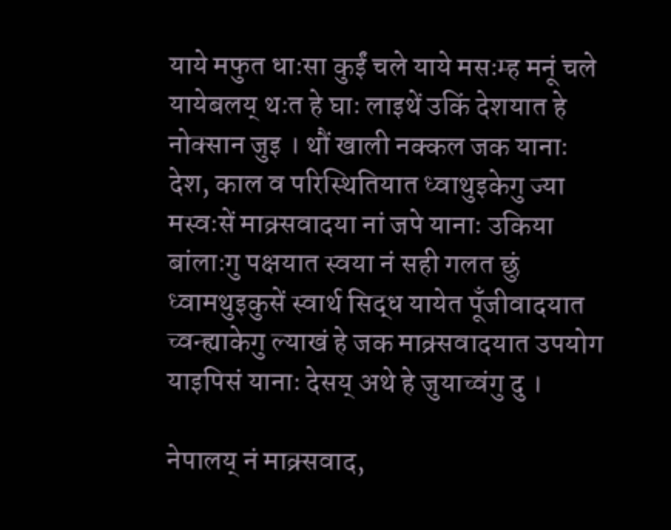याये मफुत धाःसा कुईं चले याये मसःम्ह मनूं चले यायेबलय् थःत हे घाः लाइथें उकिं देशयात हे नोक्सान जुइ । थौं खाली नक्कल जक यानाः देश, काल व परिस्थितियात ध्वाथुइकेगु ज्या मस्वःसें माक्र्सवादया नां जपे यानाः उकिया बांलाःगु पक्षयात स्वया नं सही गलत छुं ध्वामथुइकुसें स्वार्थ सिद्ध यायेत पूँजीवादयात च्वन्ह्याकेगु ल्याखं हे जक माक्र्सवादयात उपयोग याइपिसं यानाः देसय् अथे हे जुयाच्वंगु दु ।

नेपालय् नं माक्र्सवाद,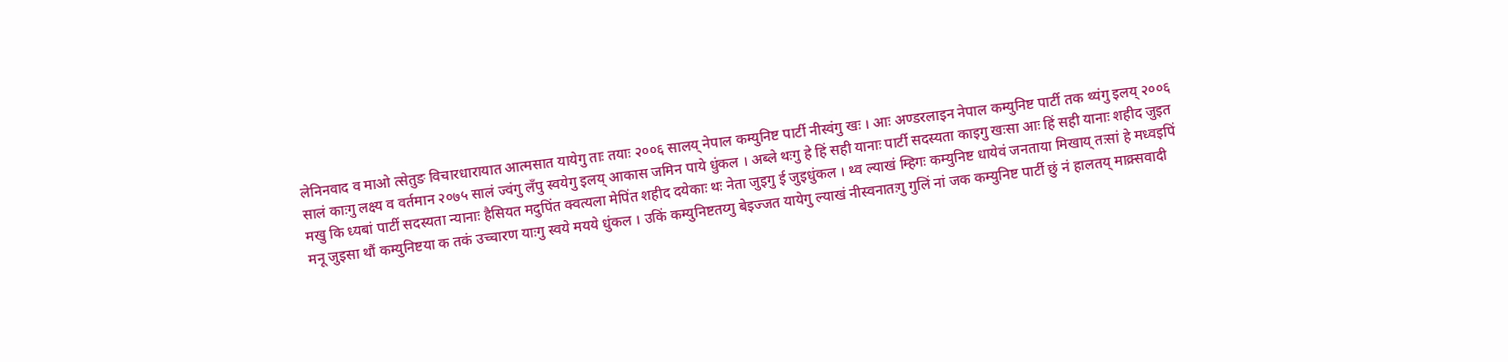लेनिनवाद व माओ त्सेतुङ विचारधारायात आत्मसात यायेगु ताः तयाः २००६ सालय् नेपाल कम्युनिष्ट पार्टी नीस्वंगु खः । आः अण्डरलाइन नेपाल कम्युनिष्ट पार्टी तक थ्यंगु इलय् २००६ सालं काःगु लक्ष्य व वर्तमान २०७५ सालं ज्वंगु लँपु स्वयेगु इलय् आकास जमिन पाये धुंकल । अब्ले थःगु हे हिं सही यानाः पार्टी सदस्यता काइगु खःसा आः हिं सही यानाः शहीद जुइत मखु कि ध्यबां पार्टी सदस्यता न्यानाः हैसियत मदुपिंत क्वत्यला मेपिंत शहीद दयेकाः थः नेता जुइगु ई जुइधुंकल । थ्व ल्याखं म्हिगः कम्युनिष्ट धायेवं जनताया मिखाय् तःसां हे मध्वइपिं मनू जुइसा थौं कम्युनिष्टया क तकं उच्चारण याःगु स्वये मयये धुंकल । उकिं कम्युनिष्टतय्गु बेइज्जत यायेगु ल्याखं नीस्वनातःगु गुलिं नां जक कम्युनिष्ट पार्टी छुं नं हालतय् माक्र्सवादी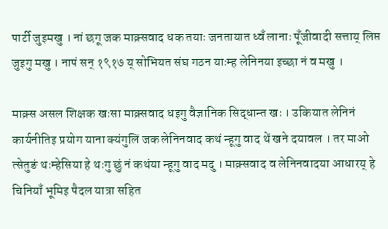पार्टी जुइमखु । नां छगू जक माक्र्सवाद धक तयाः जनतायात ध्वँ लानाः पूँजीवादी सत्ताय् लिप्त जुइगु मखु । नापं सन् १९१७ य् सोभियत संघ गठन याःम्ह लेनिनया इच्छा नं व मखु ।

माक्र्स असल शिक्षक खःसा माक्र्सवाद धइगु वैज्ञानिक सिद्धान्त खः । उकियात लेनिनं कार्यनीतिइ प्रयोग याना क्यंगुलिं जक लेनिनवाद कथं न्हूगु वाद थें खने दयावल । तर माओ त्सेतुङं थःम्हेसिया हे थःगु छुं नं कथंया न्हूगु वाद मदु । माक्र्सवाद व लेनिनवादया आधारय् हे चिनियाँ भूमिइ पैदल यात्रा सहित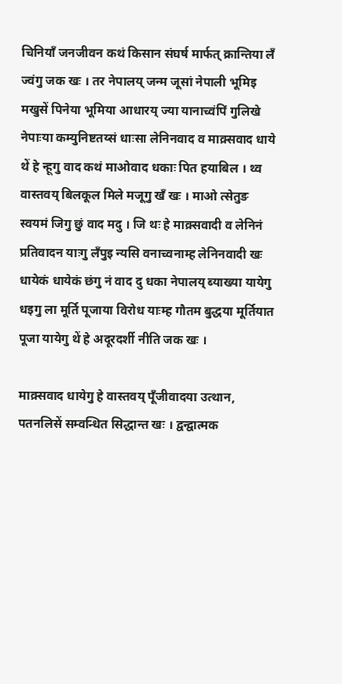चिनियाँ जनजीवन कथं किसान संघर्ष मार्फत् क्रान्तिया लँ ज्वंगु जक खः । तर नेपालय् जन्म जूसां नेपाली भूमिइ मखुसें पिनेया भूमिया आधारय् ज्या यानाच्वंपिं गुलिखे नेपाःया कम्युनिष्टतय्सं धाःसा लेनिनवाद व माक्र्सवाद धाये थें हे न्हूगु वाद कथं माओवाद धकाः पित हयाबिल । थ्व वास्तवय् बिलकूल मिले मजूगु खँ खः । माओ त्सेतुङ स्वयमं जिगु छुं वाद मदु । जि थः हे माक्र्सवादी व लेनिनं प्रतिवादन याःगु लँपुइ न्यसि वनाच्वनाम्ह लेनिनवादी खः धायेकं धायेकं छंगु नं वाद दु धका नेपालय् ब्याख्या यायेगु धइगु ला मूर्ति पूजाया विरोध याःम्ह गौतम बुद्धया मूर्तियात पूजा यायेगु थें हे अदूरदर्शी नीति जक खः ।

माक्र्सवाद धायेगु हे वास्तवय् पूँजीवादया उत्थान, पतनलिसें सम्वन्धित सिद्धान्त खः । द्वन्द्वात्मक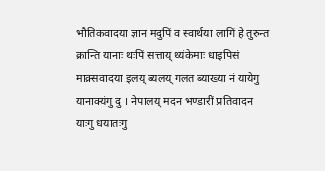भौतिकवादया ज्ञान मदुपिं व स्वार्थया लागिं हे तुरुन्त क्रान्ति यानाः थःपिं सत्ताय् थ्यंकेमाः धाइपिसं माक्र्सवादया इलय् ब्यलय् गलत ब्याख्या नं यायेगु यानाक्यंगु दु । नेपालय् मदन भण्डारीं प्रतिवादन याःगु धयातःगु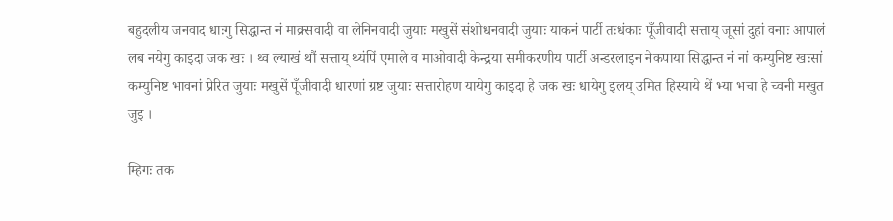बहुदलीय जनवाद धाःगु सिद्धान्त नं माक्र्सवादी वा लेनिनवादी जुयाः मखुसें संशोधनवादी जुयाः याकनं पार्टी तःधंकाः पूँजीवादी सत्ताय् जूसां दुहां वनाः आपालं लब नयेगु काइदा जक खः । थ्व ल्याखं थौं सत्ताय् थ्यंपिं एमाले व माओवादी केन्द्रया समीकरणीय पार्टी अन्डरलाइन नेकपाया सिद्धान्त नं नां कम्युनिष्ट खःसां कम्युनिष्ट भावनां प्रेरित जुयाः मखुसें पूँजीवादी धारणां ग्रष्ट जुयाः सत्तारोहण यायेगु काइदा हे जक खः धायेगु इलय् उमित हिस्याये थें भ्या भचा हे च्वनी मखुत जुइ ।

म्हिगः तक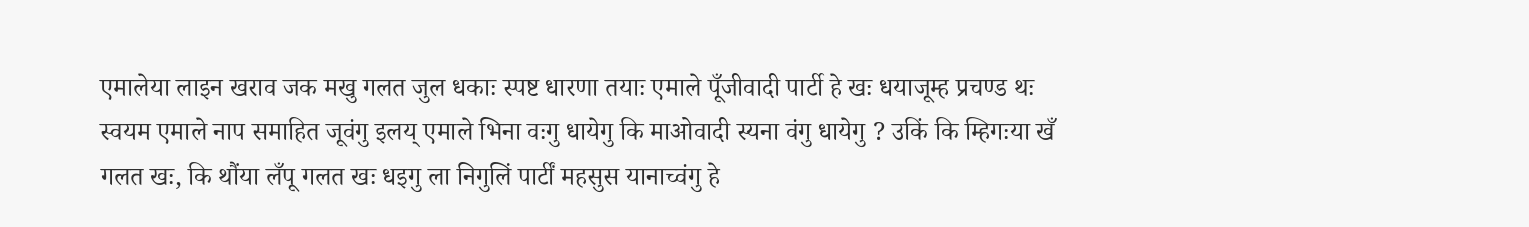एमालेया लाइन खराव जक मखु गलत जुल धकाः स्पष्ट धारणा तयाः एमाले पूँजीवादी पार्टी हे खः धयाजूम्ह प्रचण्ड थः स्वयम एमाले नाप समाहित जूवंगु इलय् एमाले भिना वःगु धायेगु कि माओवादी स्यना वंगु धायेगु ? उकिं कि म्हिगःया खँ गलत खः, कि थौंया लँपू गलत खः धइगु ला निगुलिं पार्टीं महसुस यानाच्वंगु हे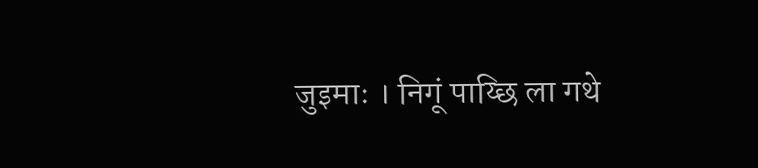जुइमाः । निगूं पाय्छि ला गथे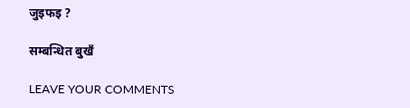जुइफइ ?

सम्बन्धित बुखँ

LEAVE YOUR COMMENTS